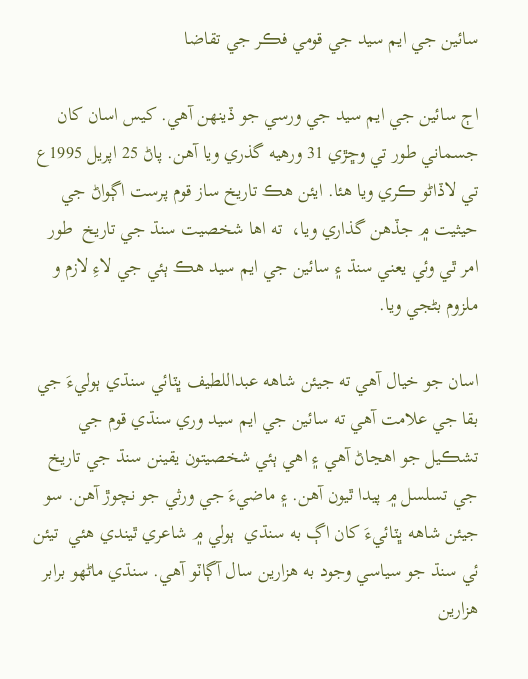سائين جي ايم سيد جي قومي فڪر جي تقاضا

اڄ سائين جي ايم سيد جي ورسي جو ڏينهن آهي. کيس اسان کان جسماني طور تي وڇڙي 31 ورهيه گذري ويا آهن. پاڻ 25 اپريل 1995ع تي لاڏاڻو ڪري ويا هئا. ايئن هڪ تاريخ ساز قوم پرست اڳواڻ جي حيثيت ۾ جڏهن گذاري ويا،  ته اها شخصيت سنڌ جي تاريخ  طور امر ٿي وئي يعني سنڌ ۽ سائين جي ايم سيد هڪ ٻئي جي لاءِ لازم و ملزوم بڻجي ويا.

اسان جو خيال آهي ته جيئن شاهه عبداللطيف ڀٽائي سنڌي ٻوليءَ جي بقا جي علامت آهي ته سائين جي ايم سيد وري سنڌي قوم جي تشڪيل جو اهڃاڻ آهي ۽ اهي ٻئي شخصيتون يقينن سنڌ جي تاريخ جي تسلسل ۾ پيدا ٿيون آهن. ۽ ماضيءَ جي ورثي جو نچوڙ آهن. سو  جيئن شاهه ڀٽائيءَ کان اڳ به سنڌي  ٻولي ۾ شاعري ٿيندي هئي  تيئن ئي سنڌ جو سياسي وجود به هزارين سال آڳاٽو آهي. سنڌي ماڻهو برابر هزارين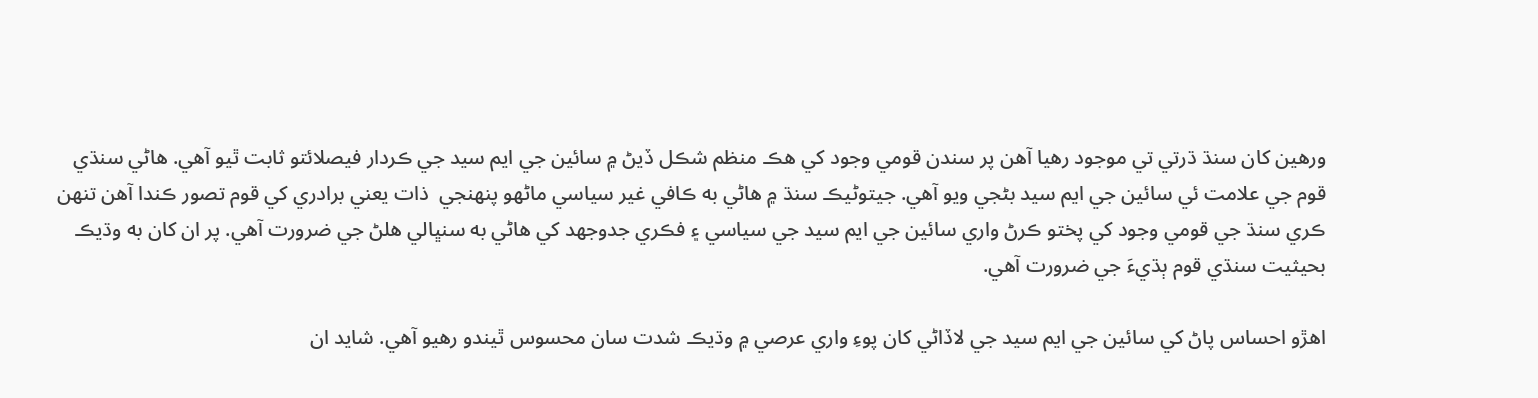ورهين کان سنڌ ڌرتي تي موجود رهيا آهن پر سندن قومي وجود کي هڪ منظم شڪل ڏيڻ ۾ سائين جي ايم سيد جي ڪردار فيصلائتو ثابت ٿيو آهي. هاڻي سنڌي قوم جي علامت ئي سائين جي ايم سيد بڻجي ويو آهي. جيتوڻيڪ سنڌ ۾ هاڻي به ڪافي غير سياسي ماڻهو پنهنجي  ذات يعني برادري کي قوم تصور ڪندا آهن تنهن ڪري سنڌ جي قومي وجود کي پختو ڪرڻ واري سائين جي ايم سيد جي سياسي ۽ فڪري جدوجهد کي هاڻي به سنڀالي هلڻ جي ضرورت آهي. پر ان کان به وڌيڪ  بحيثيت سنڌي قوم ٻڌيءَ جي ضرورت آهي.

اهڙو احساس پاڻ کي سائين جي ايم سيد جي لاڏاڻي کان پوءِ واري عرصي ۾ وڌيڪ شدت سان محسوس ٿيندو رهيو آهي. شايد ان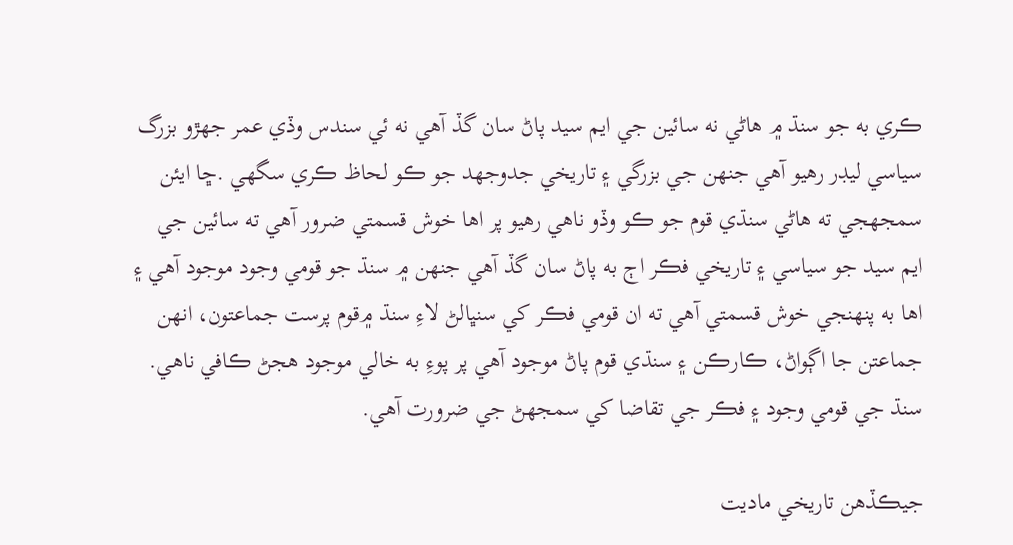ڪري به جو سنڌ ۾ هاڻي نه سائين جي ايم سيد پاڻ سان گڏ آهي نه ئي سندس وڏي عمر جهڙو بزرگ سياسي ليڊر رهيو آهي جنهن جي بزرگي ۽ تاريخي جدوجهد جو ڪو لحاظ ڪري سگهي .ڇا ايئن سمجهجي ته هاڻي سنڌي قوم جو ڪو وڏو ناهي رهيو پر اها خوش قسمتي ضرور آهي ته سائين جي ايم سيد جو سياسي ۽ تاريخي فڪر اڄ به پاڻ سان گڏ آهي جنهن ۾ سنڌ جو قومي وجود موجود آهي ۽ اها به پنهنجي خوش قسمتي آهي ته ان قومي فڪر کي سنڀالڻ لاءِ سنڌ ۾قوم پرست جماعتون، انهن جماعتن جا اڳواڻ، ڪارڪن ۽ سنڌي قوم پاڻ موجود آهي پر پوءِ به خالي موجود هجڻ ڪافي ناهي. سنڌ جي قومي وجود ۽ فڪر جي تقاضا کي سمجهڻ جي ضرورت آهي.

جيڪڏهن تاريخي ماديت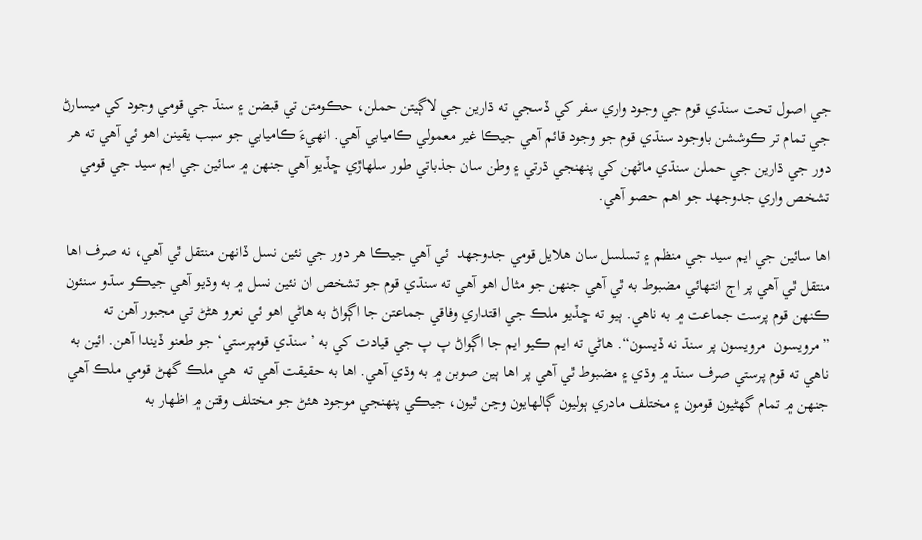جي اصول تحت سنڌي قوم جي وجود واري سفر کي ڏسجي ته ڌارين جي لاڳيتن حملن، حڪومتن تي قبضن ۽ سنڌ جي قومي وجود کي ميسارڻ جي تمام تر ڪوششن باوجود سنڌي قوم جو وجود قائم آهي جيڪا غير معمولي ڪاميابي آهي. انهيءَ ڪاميابي جو سبب يقينن اهو ئي آهي ته هر دور جي ڌارين جي حملن سنڌي ماڻهن کي پنهنجي ڌرتي ۽ وطن سان جذباتي طور سلهاڙي ڇڏيو آهي جنهن ۾ سائين جي ايم سيد جي قومي  تشخص واري جدوجهد جو اهم حصو آهي.

اها سائين جي ايم سيد جي منظم ۽ تسلسل سان هلايل قومي جدوجهد  ئي آهي جيڪا هر دور جي نئين نسل ڏانهن منتقل ٿي آهي، نه صرف اها منتقل ٿي آهي پر اڄ انتهائي مضبوط به ٿي آهي جنهن جو مثال اهو آهي ته سنڌي قوم جو تشخص ان نئين نسل ۾ به وڌيو آهي جيڪو سڌو سنئون ڪنهن قوم پرست جماعت ۾ به ناهي. ٻيو ته ڇڏيو ملڪ جي اقتداري وفاقي جماعتن جا اڳواڻ به هاڻي اهو ئي نعرو هڻڻ تي مجبور آهن ته ”مرويسون  مرويسون پر سنڌ نه ڏيسون“. هاڻي ته ايم ڪيو ايم جا اڳواڻ پ پ جي قيادت کي به ’سنڌي قومپرستي‘ جو طعنو ڏيندا آهن. ائين به ناهي ته قوم پرستي صرف سنڌ ۾ وڌي ۽ مضبوط ٿي آهي پر اها ٻين صوبن ۾ به وڌي آهي. اها به حقيقت آهي ته  هي ملڪ گهڻ قومي ملڪ آهي جنهن ۾ تمام گهڻيون قومون ۽ مختلف مادري ٻوليون ڳالهايون وڃن ٿيون، جيڪي پنهنجي موجود هئڻ جو مختلف وقتن ۾ اظهار به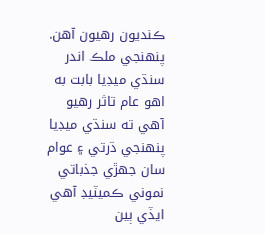ڪنديون رهيون آهن. پنهنجي ملڪ اندر سنڌي ميڊيا بابت به اهو عام تاثر رهيو آهي ته سنڌي ميڊيا پنهنجي ڌرتي ۽ عوام سان جهڙي جذباتي نموني ڪميٽيڊ آهي ايڏي ٻين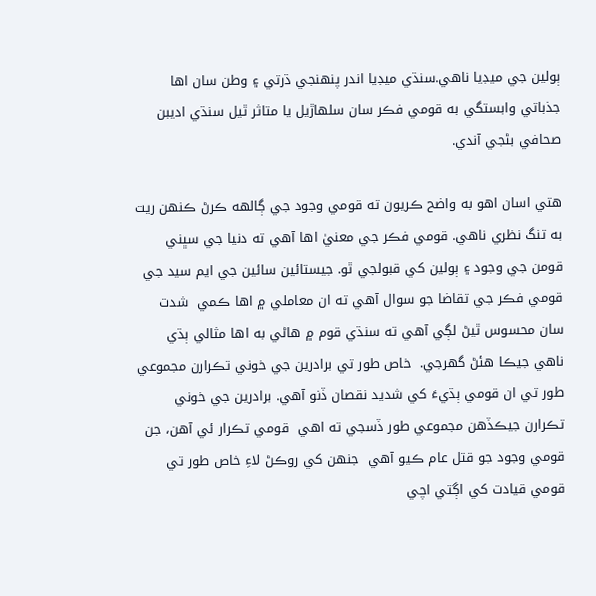ٻولين جي ميڊيا ناهي.سنڌي ميڊيا اندر پنهنجي ڌرتي ۽ وطن سان اها جذباتي وابستگي به قومي فڪر سان سلهاڙيل يا متاثر ٿيل سنڌي اديبن صحافي بڻجي آندي.

هتي اسان اهو به واضح ڪريون ته قومي وجود جي ڳالهه ڪرڻ ڪنهن ريت به تنگ نظري ناهي. قومي فڪر جي معنيٰ اها آهي ته دنيا جي سڀني قومن جي وجود ۽ ٻولين کي قبولجي ٿو. جيستائين سائين جي ايم سيد جي قومي فڪر جي تقاضا جو سوال آهي ته ان معاملي ۾ اها ڪمي  شدت  سان محسوس ٿيڻ لڳي آهي ته سنڌي قوم ۾ هاڻي به اها مثالي ٻڌي ناهي جيڪا هئڻ گهرجي.  خاص طور تي برادرين جي خوني تڪرارن مجموعي طور تي ان قومي ٻڌيءَ کي شديد نقصان ڏنو آهي. برادرين جي خوني تڪرارن جيڪڏهن مجموعي طور ڏسجي ته اهي  قومي تڪرار ئي آهن، جن قومي وجود جو قتل عام ڪيو آهي  جنهن کي روڪڻ لاءِ خاص طور تي قومي قيادت کي اڳتي اچي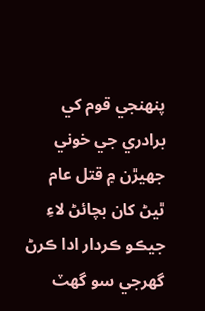پنهنجي قوم کي برادري جي خوني جهيڙن ۾ قتل عام ٿيڻ کان بچائڻ لاءِ جيڪو ڪردار ادا ڪرڻ گهرجي سو گهٽ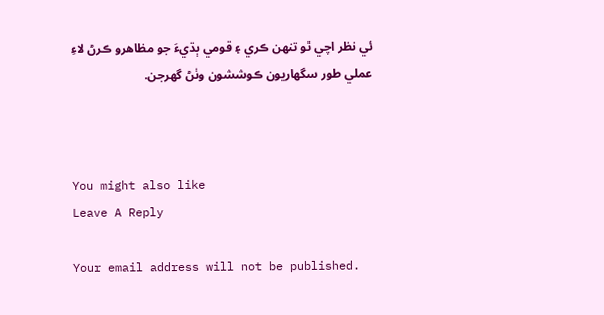ئي نظر اچي ٿو تنهن ڪري ۽ قومي ٻڌيءَ جو مظاهرو ڪرڻ لاءِ عملي طور سگهاريون ڪوششون وٺڻ گهرجن.



You might also like
Leave A Reply

Your email address will not be published.